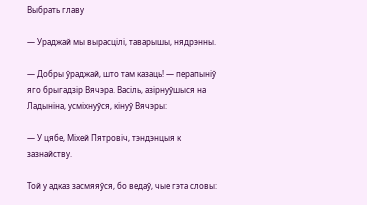Выбрать главу

— Ураджай мы вырасцілі, таварышы, нядрэнны.

— Добры ўраджай, што там казаць! — перапыніў яго брыгадзір Вячэра. Васіль, азірнуўшыся на Ладыніна, усміхнуўся, кінуў Вячэры:

— У цябе, Міхей Пятровіч, тэндэнцыя к зазнайству.

Той у адказ засмяяўся, бо ведаў, чые гэта словы: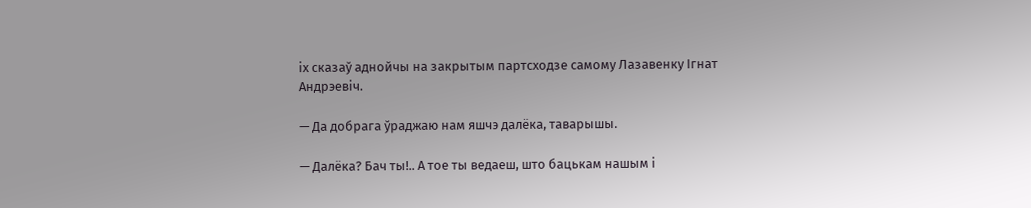іх сказаў аднойчы на закрытым партсходзе самому Лазавенку Ігнат Андрэевіч.

— Да добрага ўраджаю нам яшчэ далёка, таварышы.

— Далёка? Бач ты!.. А тое ты ведаеш, што бацькам нашым і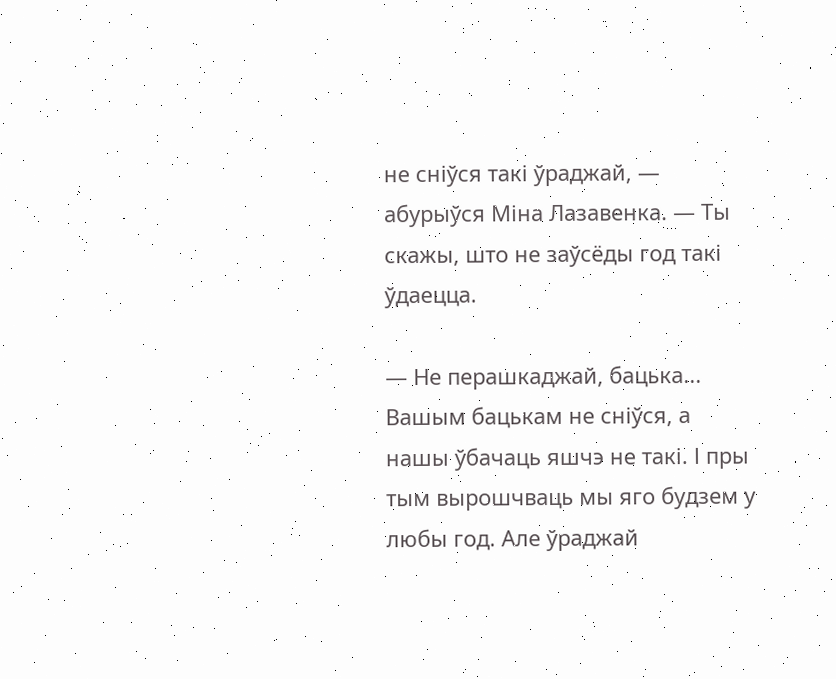не сніўся такі ўраджай, — абурыўся Міна Лазавенка. — Ты скажы, што не заўсёды год такі ўдаецца.

— Не перашкаджай, бацька... Вашым бацькам не сніўся, а нашы ўбачаць яшчэ не такі. І пры тым вырошчваць мы яго будзем у любы год. Але ўраджай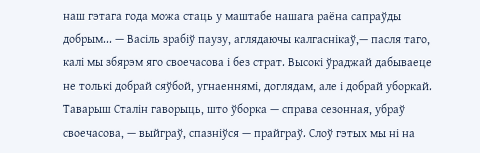наш гэтага года можа стаць у маштабе нашага раёна сапраўды добрым... — Васіль зрабіў паузу, аглядаючы калгаснікаў,— пасля таго, калі мы збярэм яго своечасова і без страт. Высокі ўраджай дабываеце не толькі добрай сяўбой, угнаеннямі, доглядам, але і добрай уборкай. Таварыш Сталін гаворыць, што ўборка — справа сезонная, убраў своечасова, — выйграў, спазніўся — прайграў. Слоў гэтых мы ні на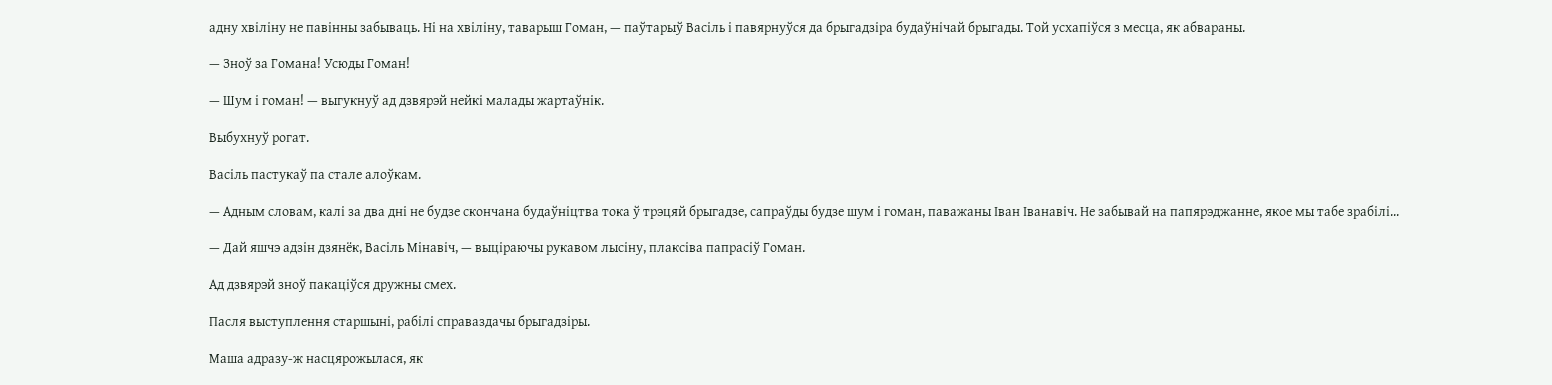адну хвіліну не павінны забываць. Ні на хвіліну, таварыш Гоман, — паўтарыў Васіль і павярнуўся да брыгадзіра будаўнічай брыгады. Той усхапіўся з месца, як абвараны.

— Зноў за Гомана! Усюды Гоман!

— Шум і гоман! — выгукнуў ад дзвярэй нейкі малады жартаўнік.

Выбухнуў рогат.

Васіль пастукаў па стале алоўкам.

— Адным словам, калі за два дні не будзе скончана будаўніцтва тока ў трэцяй брыгадзе, сапраўды будзе шум і гоман, паважаны Іван Іванавіч. Не забывай на папярэджанне, якое мы табе зрабілі...

— Дай яшчэ адзін дзянёк, Васіль Мінавіч, — выціраючы рукавом лысіну, плаксіва папрасіў Гоман.

Ад дзвярэй зноў пакаціўся дружны смех.

Пасля выступлення старшыні, рабілі справаздачы брыгадзіры.

Маша адразу-ж насцярожылася, як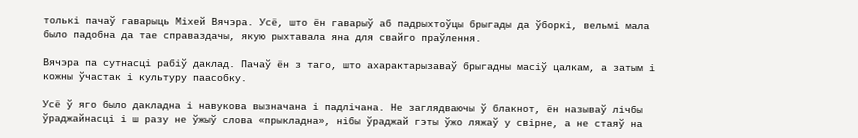толькі пачаў гаварыць Міхей Вячэра. Усё, што ён гаварыў аб падрыхтоўцы брыгады да ўборкі, вельмі мала было падобна да тае справаздачы, якую рыхтавала яна для свайго праўлення.

Вячэра па сутнасці рабіў даклад. Пачаў ён з таго, што ахарактарызаваў брыгадны масіў цалкам, а затым і кожны ўчастак і культуру паасобку.

Усё ў яго было дакладна і навукова вызначана і падлічана. Не заглядваючы ў блакнот, ён называў лічбы ўраджайнасці і ш разу не ўжыў слова «прыкладна», нібы ўраджай гэты ўжо ляжаў у свірне, а не стаяў на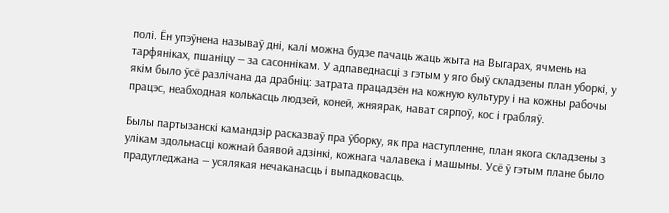полі. Ён упэўнена называў дні, калі можна будзе пачаць жаць жыта на Выгарах, ячмень на тарфяніках, пшаніцу — за сасоннікам. У адпаведнасці з гэтым у яго быў складзены план уборкі, у якім было ўсё разлічана да драбніц: затрата працадзён на кожную культуру і на кожны рабочы працэс, неабходная колькасць людзей, коней, жняярак, нават сярпоў, кос і грабляў.

Былы партызанскі камандзір расказваў пра ўборку, як пра наступленне, план якога складзены з улікам здольнасці кожнай баявой адзінкі, кожнага чалавека і машыны. Усё ў гэтым плане было прадугледжана — усялякая нечаканасць і выпадковасць.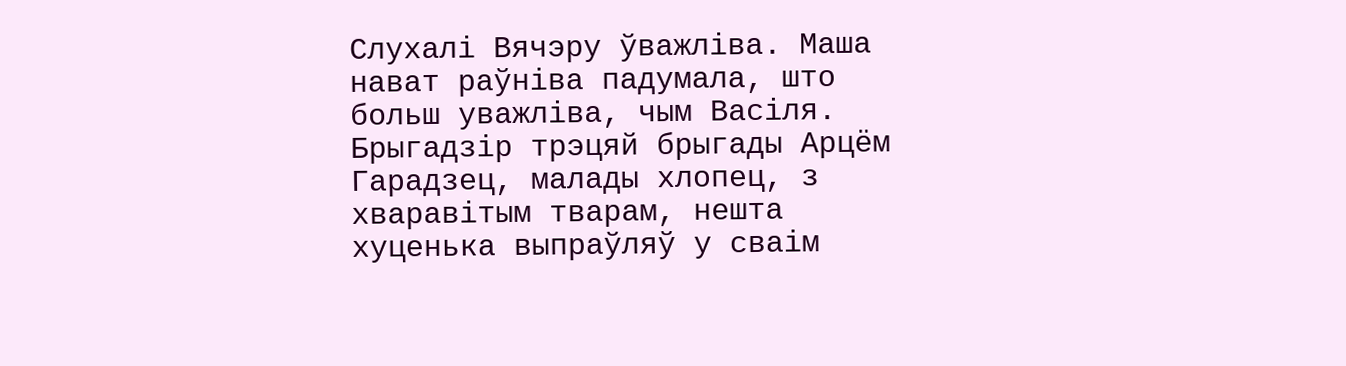Слухалі Вячэру ўважліва. Маша нават раўніва падумала, што больш уважліва, чым Васіля. Брыгадзір трэцяй брыгады Арцём Гарадзец, малады хлопец, з хваравітым тварам, нешта хуценька выпраўляў у сваім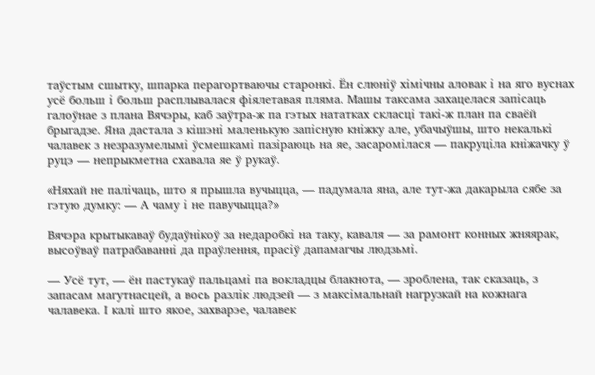таўстым сшытку, шпарка перагортваючы старонкі. Ён слюніў хімічны аловак і на яго вуснах усё больш і больш расплывалася фіялетавая пляма. Машы таксама захацелася запісаць галоўнае з плана Вячэры, каб заўтра-ж па гэтых нататках скласці такі-ж план па сваёй брыгадзе. Яна дастала з кішэні маленькую запісную кніжку але, убачыўшы, што некалькі чалавек з незразумелымі ўсмешкамі пазіраюць на яе, засаромілася — пакруціла кніжачку ў руцэ — непрыкметна схавала яе ў рукаў.

«Няхай не палічаць, што я прышла вучыцца, — падумала яна, але тут-жа дакарыла сябе за гэтую думку: — А чаму і не павучыцца?»

Вячэра крытыкаваў будаўнікоў за недаробкі на таку, каваля — за рамонт конных жняярак, высоўваў патрабаванні да праўлення, прасіў дапамагчы людзьмі.

— Усё тут, — ён пастукаў пальцамі па вокладцы блакнота, — зроблена, так сказаць, з запасам магутнасцей, а вось разлік людзей — з максімальнай нагрузкай на кожнага чалавека. І калі што якое, захварэе, чалавек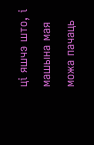ці яшчэ што, і машына мая можа пачаць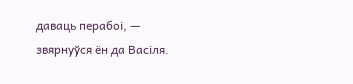даваць перабоі, — звярнуўся ён да Васіля.